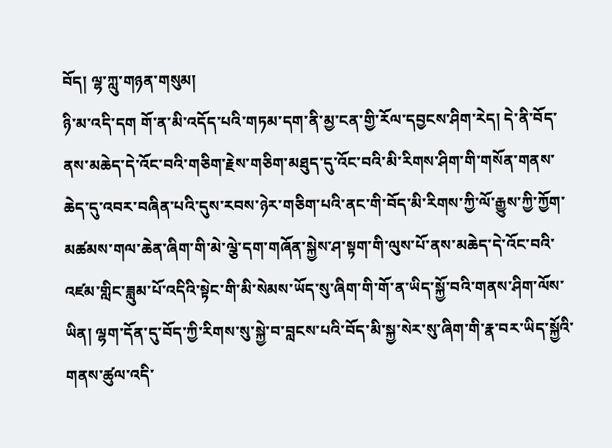བོད། ལྷ་ཀླུ་གཉན་གསུམ།
ཉི་མ་འདི་དག གོ་ན་མི་འདོད་པའི་གཏམ་དག་ནི་མྱ་ངན་གྱི་རོལ་དབྱངས་ཤིག་རེད། དེ་ནི་བོད་ནས་མཆེད་དེ་འོང་བའི་གཅིག་རྗེས་གཅིག་མཐུད་དུ་འོང་བའི་མི་རིགས་ཤིག་གི་གསོན་གནས་ཆེད་དུ་འབར་བཞིན་པའི་དུས་རབས་ཉེར་གཅིག་པའི་ནང་གི་བོད་མི་རིགས་ཀྱི་ལོ་རྒྱུས་ཀྱི་ཀྱོག་མཚམས་གལ་ཆེན་ཞིག་གི་མེ་ལྕེ་དག་གཞོན་སྐྱེས་ཤ་སྟག་གི་ལུས་པོ་ནས་མཆེད་དེ་འོང་བའི་འཛམ་གླིང་ཟླུམ་པོ་འདིའི་སྟེང་གི་མི་སེམས་ཡོད་སུ་ཞིག་གི་གོ་ན་ཡིད་སྐྱོ་བའི་གནས་ཤིག་ལོས་ཡིན། ལྷག་དོན་དུ་བོད་ཀྱི་རིགས་སུ་སྐྱེ་བ་བླངས་པའི་བོད་མི་སྐྱ་སེར་སུ་ཞིག་གི་རྣ་བར་ཡིད་སྐྱོའི་གནས་ཚུལ་འདི་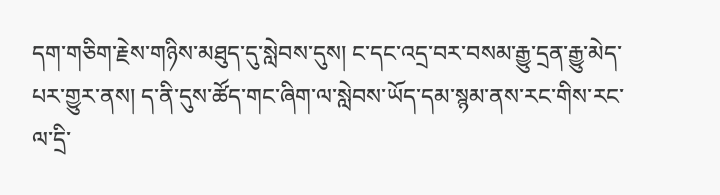དག་གཅིག་རྗེས་གཉིས་མཐུད་དུ་སླེབས་དུས། ང་དང་འདྲ་བར་བསམ་རྒྱུ་དྲན་རྒྱུ་མེད་པར་གྱུར་ནས། ད་ནི་དུས་ཚོད་གང་ཞིག་ལ་སླེབས་ཡོད་དམ་སྙམ་ནས་རང་གིས་རང་ལ་དྲི་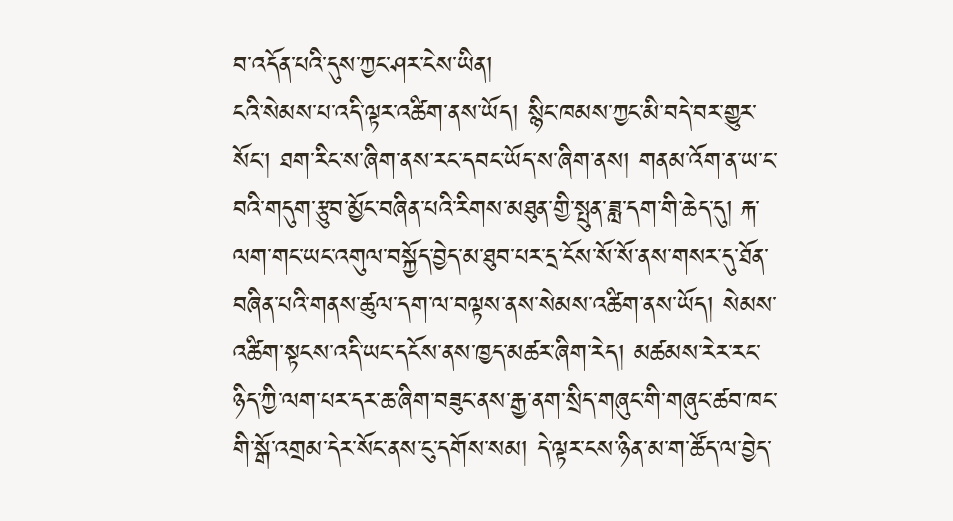བ་འདོན་པའི་དུས་ཀྱང་ཤར་ངེས་ཡིན།
ངའི་སེམས་པ་འདི་ལྟར་འཚིག་ནས་ཡོད། སྙིང་ཁམས་ཀྱང་མི་བདེ་བར་གྱུར་སོང་། ཐག་རིང་ས་ཞིག་ནས་རང་དབང་ཡོད་ས་ཞིག་ནས། གནམ་འོག་ན་ཡ་ང་བའི་གདུག་རྩུབ་མྱོང་བཞིན་པའི་རིགས་མཐུན་གྱི་སྤུན་ཟླ་དག་གི་ཆེད་དུ། རྐ་ལག་གང་ཡང་འགུལ་བསྐྱོད་བྱེད་མ་ཐུབ་པར་དྲ་ངོས་སོ་སོ་ནས་གསར་དུ་ཐོན་བཞིན་པའི་གནས་ཚུལ་དག་ལ་བལྟས་ནས་སེམས་འཚིག་ནས་ཡོད། སེམས་འཚིག་སྟངས་འདི་ཡང་དངོས་ནས་ཁྱད་མཚར་ཞིག་རེད། མཚམས་རེར་རང་ཉིད་ཀྱི་ལག་པར་དར་ཆ་ཞིག་བཟུང་ནས་རྒྱ་ནག་སྲིད་གཞུང་གི་གཞུང་ཚབ་ཁང་གི་སྒོ་འགྲམ་དེར་སོང་ནས་ངུ་དགོས་སམ། དེ་ལྟར་ངས་ཉིན་མ་ག་ཚོད་ལ་བྱེད་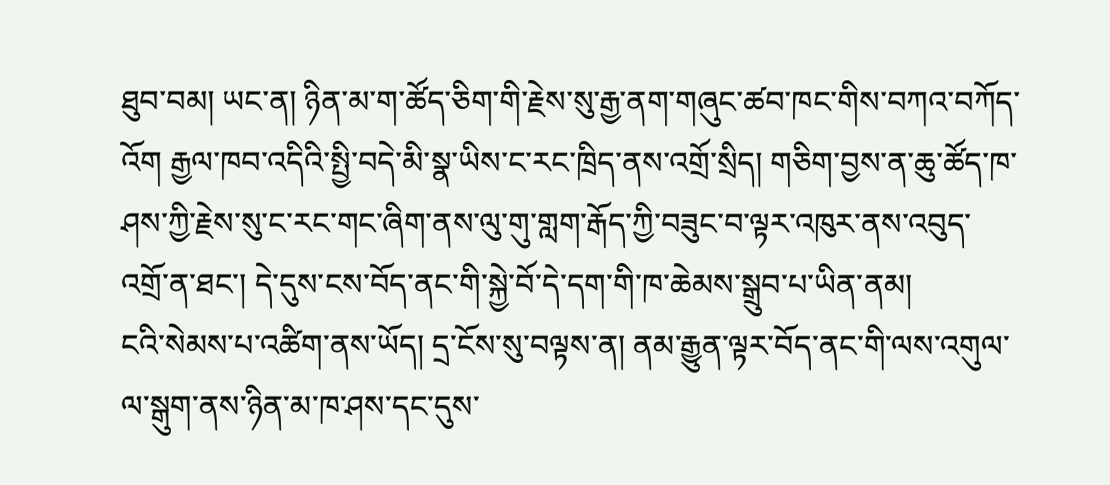ཐུབ་བམ། ཡང་ན། ཉིན་མ་ག་ཚོད་ཅིག་གི་རྗེས་སུ་རྒྱ་ནག་གཞུང་ཚབ་ཁང་གིས་བཀའ་བཀོད་འོག རྒྱལ་ཁབ་འདིའི་སྤྱི་བདེ་མི་སྣ་ཡིས་ང་རང་ཁྲིད་ནས་འགྲོ་སྲིད། གཅིག་བྱས་ན་ཆུ་ཚོད་ཁ་ཤས་ཀྱི་རྗེས་སུ་ང་རང་གང་ཞིག་ནས་ལུ་གུ་གླག་རྒོད་ཀྱི་བཟུང་བ་ལྟར་འཁུར་ནས་འབུད་འགྲོ་ན་ཐང་། དེ་དུས་ངས་བོད་ནང་གི་སྐྱེ་བོ་དེ་དག་གི་ཁ་ཆེམས་སྒྲུབ་པ་ཡིན་ནམ།
ངའི་སེམས་པ་འཚིག་ནས་ཡོད། དྲ་ངོས་སུ་བལྟས་ན། ནམ་རྒྱུན་ལྟར་བོད་ནང་གི་ལས་འགུལ་ལ་སྒུག་ནས་ཉིན་མ་ཁ་ཤས་དང་དུས་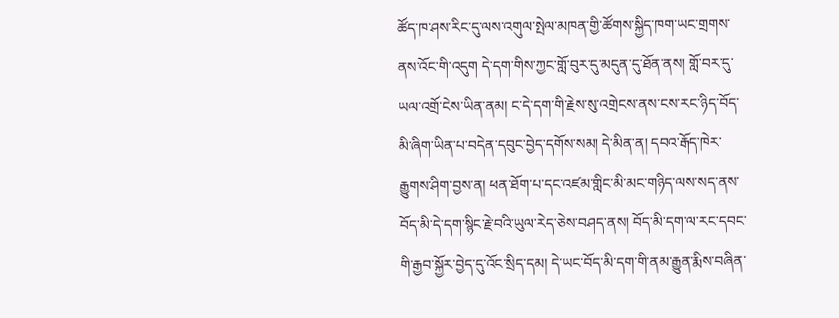ཚོད་ཁ་ཤས་རིང་དུ་ལས་འགུལ་སྤེལ་མཁན་གྱི་ཚོགས་སྐྱིད་ཁག་ཡང་གྲགས་ནས་འོང་གི་འདུག དེ་དག་གིས་ཀྱང་གློ་བུར་དུ་མདུན་དུ་ཐོན་ནས། གློ་བར་དུ་ཡལ་འགྲོ་ངེས་ཡིན་ནམ། ང་དེ་དག་གི་རྗེས་སུ་འགྲེངས་ནས་ངས་རང་ཉིད་བོད་མི་ཞིག་ཡིན་པ་བདེན་དབུང་བྱེད་དགོས་སམ། དེ་མིན་ན། དབའ་རྒོད་ཁེར་རྒྱུགས་ཤིག་བྱས་ན། ཕན་ཐོག་པ་དང་འཛམ་གླིང་མི་མང་གཉིད་ལས་སད་ནས་བོད་མི་དེ་དག་སྙིང་རྗེ་བའི་ཡུལ་རེད་ཅེས་བཤད་ནས། བོད་མི་དག་ལ་རང་དབང་གི་རྒྱབ་སྐྱོར་བྱེད་དུ་འོང་སྲིད་དམ། དེ་ཡང་བོད་མི་དག་གི་ནམ་རྒྱུན་རྨིས་བཞིན་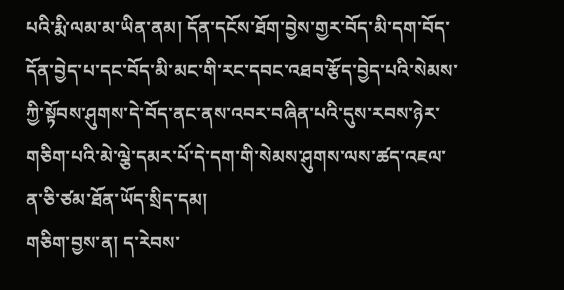པའི་རྨི་ལམ་མ་ཡིན་ནམ། དོན་དངོས་ཐོག་བྱེས་གྱར་བོད་མི་དག་བོད་དོན་བྱེད་པ་དང་བོད་མི་མང་གི་རང་དབང་འཐབ་རྩོད་བྱེད་པའི་སེམས་ཀྱི་སྟོབས་ཤུགས་དེ་བོད་ནང་ནས་འབར་བཞིན་པའི་དུས་རབས་ཉེར་གཅིག་པའི་མེ་ལྕེ་དམར་པོ་དེ་དག་གི་སེམས་ཤུགས་ལས་ཚད་འཇལ་ན་ཅི་ཙམ་ཐོན་ཡོད་སྲིད་དམ།
གཅིག་བྱས་ན། ད་རེབས་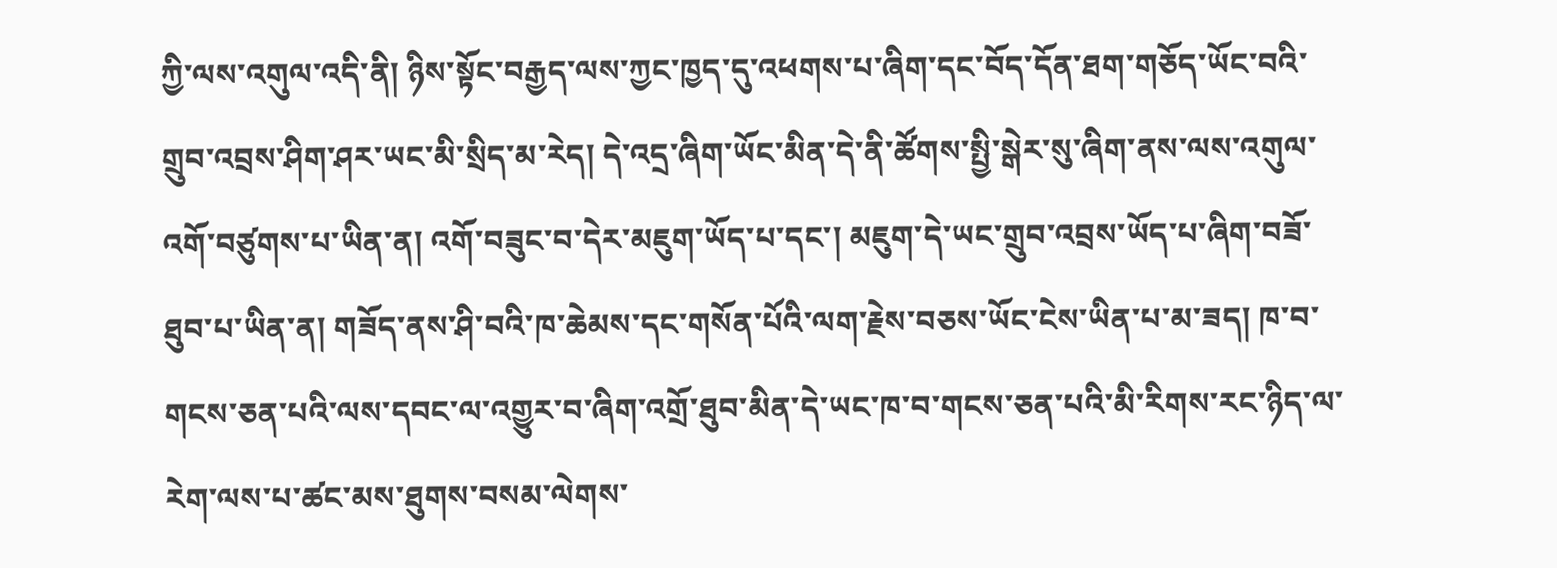ཀྱི་ལས་འགུལ་འདི་ནི། ཉིས་སྟོང་བརྒྱད་ལས་ཀྱང་ཁྱད་དུ་འཕགས་པ་ཞིག་དང་བོད་དོན་ཐག་གཅོད་ཡོང་བའི་གྲུབ་འབྲས་ཤིག་ཤར་ཡང་མི་སྲིད་མ་རེད། དེ་འདྲ་ཞིག་ཡོང་མིན་དེ་ནི་ཚོགས་སྤྱི་སྒེར་སུ་ཞིག་ནས་ལས་འགུལ་འགོ་བཙུགས་པ་ཡིན་ན། འགོ་བཟུང་བ་དེར་མཇུག་ཡོད་པ་དང་། མཇུག་དེ་ཡང་གྲུབ་འབྲས་ཡོད་པ་ཞིག་བཟོ་ཐུབ་པ་ཡིན་ན། གཟོད་ནས་ཤི་བའི་ཁ་ཆེམས་དང་གསོན་པོའི་ལག་རྗེས་བཅས་ཡོང་ངེས་ཡིན་པ་མ་ཟད། ཁ་བ་གངས་ཅན་པའི་ལས་དབང་ལ་འགྱུར་བ་ཞིག་འགྲོ་ཐུབ་མིན་དེ་ཡང་ཁ་བ་གངས་ཅན་པའི་མི་རིགས་རང་ཉིད་ལ་རེག་ལས་པ་ཚང་མས་ཐུགས་བསམ་ལེགས་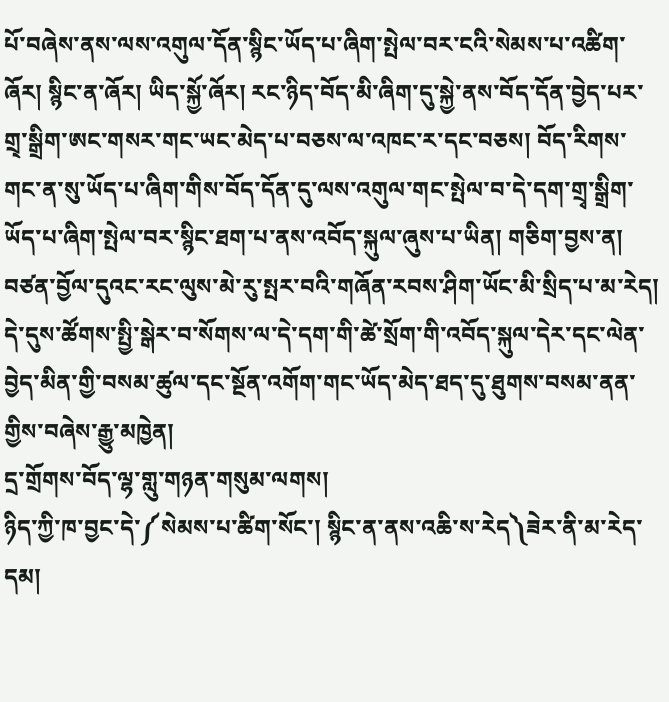པོ་བཞེས་ནས་ལས་འགུལ་དོན་སྙིང་ཡོད་པ་ཞིག་སྤེལ་བར་ངའི་སེམས་པ་འཚིག་ཞོར། སྙིང་ན་ཞོར། ཡིད་སྐྱོ་ཞོར། རང་ཉིད་བོད་མི་ཞིག་དུ་སྐྱེ་ནས་བོད་དོན་བྱེད་པར་གྲ྄་སྒྲིག་ཨང་གསར་གང་ཡང་མེད་པ་བཅས་ལ་འཁང་ར་དང་བཅས། བོད་རིགས་གང་ན་སུ་ཡོད་པ་ཞིག་གིས་བོད་དོན་དུ་ལས་འགུལ་གང་སྤེལ་བ་དེ་དག་གྲྭ་སྒྲིག་ཡོད་པ་ཞིག་སྤེལ་བར་སྙིང་ཐག་པ་ནས་འབོད་སྐུལ་ཞུས་པ་ཡིན། གཅིག་བྱས་ན། བཙན་བྱོལ་དུའང་རང་ལུས་མེ་རུ་སྤར་བའི་གཞོན་རབས་ཤིག་ཡོང་མི་སྲིད་པ་མ་རེད། དེ་དུས་ཚོགས་སྤྱི་སྒེར་བ་སོགས་ལ་དེ་དག་གི་ཚེ་སྲོག་གི་འབོད་སྐུལ་དེར་དང་ལེན་བྱེད་མིན་གྱི་བསམ་ཚུལ་དང་སྔོན་འགོག་གང་ཡོད་མེད་ཐད་དུ་ཐུགས་བསམ་ནན་གྱིས་བཞེས་རྒྱུ་མཁྱེན།
དྲ་གྲོགས་བོད་ལྷ་གླུ་གཉན་གསུམ་ལགས།
ཉིད་ཀྱི་ཁ་བྱང་དེ་༼སེམས་པ་ཚིག་སོང་། སྙིང་ན་ནས་འཆི་ས་རེད༽ཟེར་ནི་མ་རེད་དམ།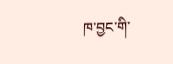ཁ་བྱང་གི་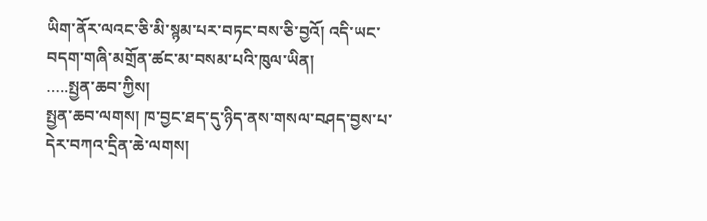ཡིག་ནོར་ལའང་ཅི་མི་སྙམ་པར་བཏང་བས་ཅི་བྱའོ། འདི་ཡང་བདག་གཞི་མགྲོན་ཚང་མ་བསམ་པའི་ཁུལ་ཡིན།
…..སྤྱན་ཆབ་ཀྱིས།
སྤྱན་ཆབ་ལགས། ཁ་བྱང་ཐད་དུ་ཉིད་ནས་གསལ་བཤད་བྱས་པ་དེར་བཀའ་དྲིན་ཆེ་ལགས།